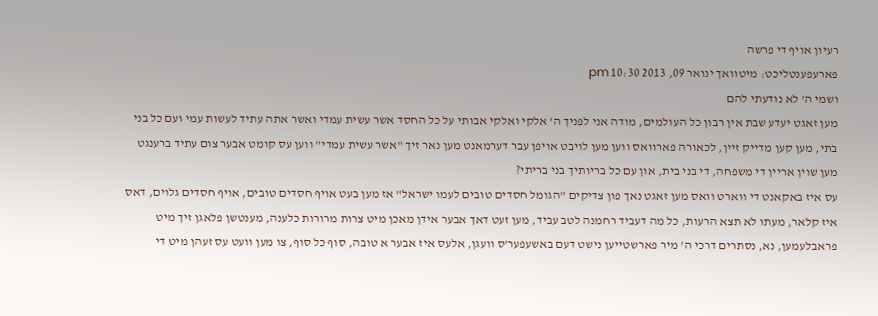רעיון אויף די פרשה
פארעפענטליכט: מיטוואך ינואר 09, 2013 10:30 pm
ושמי ה' לא נודעתי להם
מען זאגט יעדע שבת אין רבון כל העולמים, מודה אני לפניך ה' אלקי ואלקי אבותי על כל החסד אשר עשית עמדי ואשר אתה עתיד לעשות עמי ועם כל בני בתי, מען קען מדייק זיין, לכאורה פארוואס ווען מען לויבט אויפן עבר דערמאנט מען נאר זיך "אשר עשית עמדי" ווען עס קומט אבער צום עתיד ברענגט מען שוין אריין די משפחה, די בני בית, און עם כל בריותיך בני בריתי?
עס איז באקאנט די ווארט וואס מען זאגט נאך פון צדיקים "הגומל חסדים טובים לעמו ישראל" אז מען בעט אויף חסדים טובים, אויף חסדים גלוים, דאס איז קלאר, מעתו לא תצא הרעות, כל מה דעביד רחמנה לטב עביד, מען זעט דאך אבער אידן מאכן מיט צרות מרורות כלענה, מענטשן פלאגן זיך מיט פראבלעמען, נא, נסתרים דרכי ה' מיר פארשטייען נישט דעם באשעפער'ס וועגן, אלעס איז אבער א טובה, סוף כל סוף, צו מען וועט עס זעהן מיט די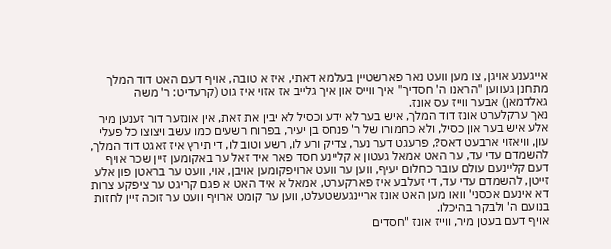אייגענע אויגן, צו מען וועט נאר פארשטיין בעלמא דאתי, איז א טובה, אויף דעם האט דוד המלך מתחנן געווען "הראנו ה' חסדיך" איך ווייס און איך גלייב אז אזוי איז גוט (קרעדיט: ר' משה גאלדמאן) אבער ווייז עס אונז.
נאך ערקלערט אונז דוד המלך, איש בער לא ידע וכסיל לא יבין את זאת, אין אונזער דור זענען מיר אלע איש בער און כסיל, ולא כחמורו של ר' פנחס בן יעיר, בפרוח רשעים כמו עשב ויצוצו כל פעלי עון, וויאזוי ארבעט דאס?, פרעגט דער נער, צדיק ורע לו, רשע וטוב לו, די תירץ איז זאגט דוד המלך, להשמדם עדי עד, ער האט אמאל געטון א קליינע חסד פאר איד זאל ער באקומען זיין שכר אויף דעם קליינעם עולם עובר כחלום יעיף, ווען ער וועט ארויפקומען אויבן, אוי, וועט ער בראטן פון אלע זייטן, להשמדם עדי עד, די זעלבע איז פארקערט, אמאל א איד האט א פגם קריגט ער ציפקע צרות דא אינעם אכסני' וואו מען האט אונז אריינגעשטעלט, ווען ער קומט ארויף וועט ער זוכה זיין לחזות בנועם ה' ולבקר בהיכלו.
אויף דעם בעטן מיר, ווייז אונז "חסדים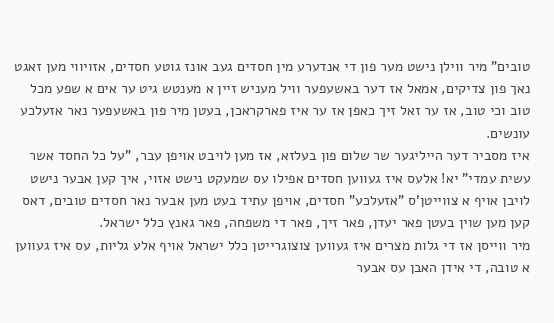טובים" מיר ווילן נישט מער פון די אנדערע מין חסדים געב אונז גוטע חסדים, אזויווי מען זאגט נאך פון צדיקים, אמאל אז דער באשעפער וויל מעניש זיין א מענטש גיט ער אים א שפע מכל טוב וכי טוב, אז ער זאל זיך כאפן אז ער איז פארקראכן, בעטן מיר פון באשעפער נאר אזעלכע עונשים.
איז מסביר דער הייליגער שר שלום פון בעלזא, אז מען לויבט אויפן עבר, "על כל החסד אשר עשית עמדי" יא! אלעס איז געווען חסדים אפילו עס שמעקט נישט אזוי, איך קען אבער נישט לויבן אויף א צווייטן'ס "אזעלכע" חסדים, אויפן עתיד בעט מען אבער נאר חסדים טובים, דאס קען מען שוין בעטן פאר יעדן, פאר זיך, פאר די משפחה, פאר גאנץ כלל ישראל.
מיר ווייסן אז די גלות מצרים איז געווען צוצוגרייטן כלל ישראל אויף אלע גליות, עס איז געווען א טובה, די אידן האבן עס אבער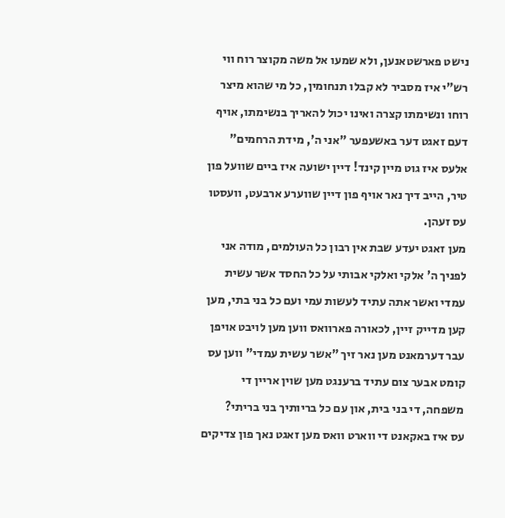נישט פארשטאנען, ולא שמעו אל משה מקוצר רוח ווי רש"י איז מסביר לא קבלו תנחומין, כל מי שהוא מיצר רוחו ונשימתו קצרה ואינו יכול להאריך בנשימתו, אויף דעם זאגט דער באשעפער "אני ה', מידת הרחמים" אלעס איז גוט מיין קינד! דיין ישועה איז ביים שוועל פון טיר, הייב דיך נאר אויף פון דיין שווערע ארבעט, וועסטו עס זעהן.
מען זאגט יעדע שבת אין רבון כל העולמים, מודה אני לפניך ה' אלקי ואלקי אבותי על כל החסד אשר עשית עמדי ואשר אתה עתיד לעשות עמי ועם כל בני בתי, מען קען מדייק זיין, לכאורה פארוואס ווען מען לויבט אויפן עבר דערמאנט מען נאר זיך "אשר עשית עמדי" ווען עס קומט אבער צום עתיד ברענגט מען שוין אריין די משפחה, די בני בית, און עם כל בריותיך בני בריתי?
עס איז באקאנט די ווארט וואס מען זאגט נאך פון צדיקים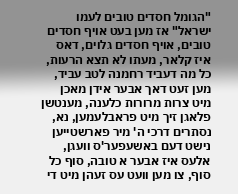"הגומל חסדים טובים לעמו ישראל" אז מען בעט אויף חסדים טובים, אויף חסדים גלוים, דאס איז קלאר, מעתו לא תצא הרעות, כל מה דעביד רחמנה לטב עביד, מען זעט דאך אבער אידן מאכן מיט צרות מרורות כלענה, מענטשן פלאגן זיך מיט פראבלעמען, נא, נסתרים דרכי ה' מיר פארשטייען נישט דעם באשעפער'ס וועגן, אלעס איז אבער א טובה, סוף כל סוף, צו מען וועט עס זעהן מיט די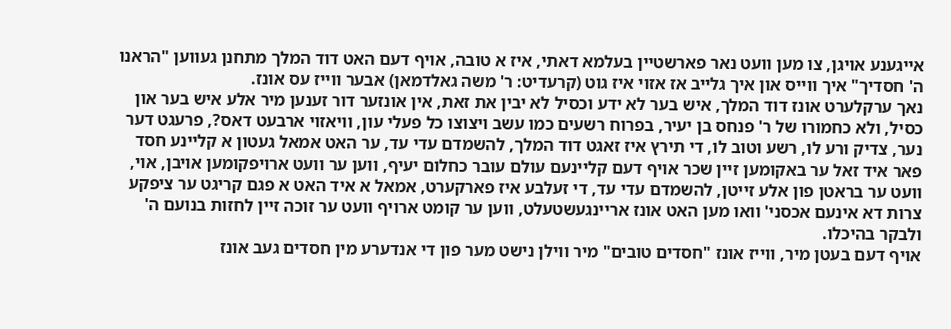אייגענע אויגן, צו מען וועט נאר פארשטיין בעלמא דאתי, איז א טובה, אויף דעם האט דוד המלך מתחנן געווען "הראנו ה' חסדיך" איך ווייס און איך גלייב אז אזוי איז גוט (קרעדיט: ר' משה גאלדמאן) אבער ווייז עס אונז.
נאך ערקלערט אונז דוד המלך, איש בער לא ידע וכסיל לא יבין את זאת, אין אונזער דור זענען מיר אלע איש בער און כסיל, ולא כחמורו של ר' פנחס בן יעיר, בפרוח רשעים כמו עשב ויצוצו כל פעלי עון, וויאזוי ארבעט דאס?, פרעגט דער נער, צדיק ורע לו, רשע וטוב לו, די תירץ איז זאגט דוד המלך, להשמדם עדי עד, ער האט אמאל געטון א קליינע חסד פאר איד זאל ער באקומען זיין שכר אויף דעם קליינעם עולם עובר כחלום יעיף, ווען ער וועט ארויפקומען אויבן, אוי, וועט ער בראטן פון אלע זייטן, להשמדם עדי עד, די זעלבע איז פארקערט, אמאל א איד האט א פגם קריגט ער ציפקע צרות דא אינעם אכסני' וואו מען האט אונז אריינגעשטעלט, ווען ער קומט ארויף וועט ער זוכה זיין לחזות בנועם ה' ולבקר בהיכלו.
אויף דעם בעטן מיר, ווייז אונז "חסדים טובים" מיר ווילן נישט מער פון די אנדערע מין חסדים געב אונז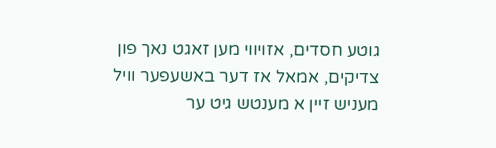גוטע חסדים, אזויווי מען זאגט נאך פון צדיקים, אמאל אז דער באשעפער וויל מעניש זיין א מענטש גיט ער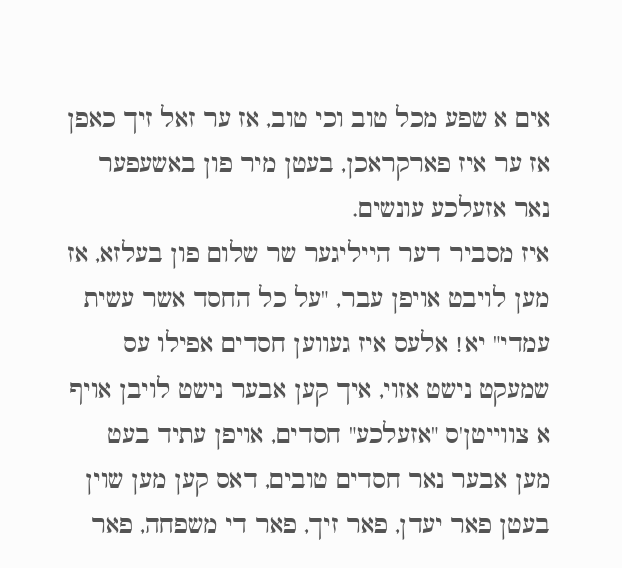אים א שפע מכל טוב וכי טוב, אז ער זאל זיך כאפן אז ער איז פארקראכן, בעטן מיר פון באשעפער נאר אזעלכע עונשים.
איז מסביר דער הייליגער שר שלום פון בעלזא, אז מען לויבט אויפן עבר, "על כל החסד אשר עשית עמדי" יא! אלעס איז געווען חסדים אפילו עס שמעקט נישט אזוי, איך קען אבער נישט לויבן אויף א צווייטן'ס "אזעלכע" חסדים, אויפן עתיד בעט מען אבער נאר חסדים טובים, דאס קען מען שוין בעטן פאר יעדן, פאר זיך, פאר די משפחה, פאר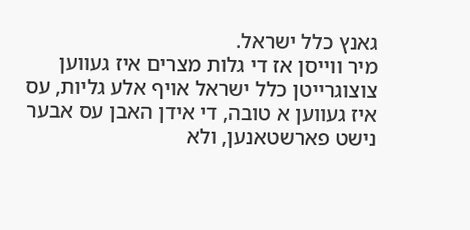גאנץ כלל ישראל.
מיר ווייסן אז די גלות מצרים איז געווען צוצוגרייטן כלל ישראל אויף אלע גליות, עס איז געווען א טובה, די אידן האבן עס אבער נישט פארשטאנען, ולא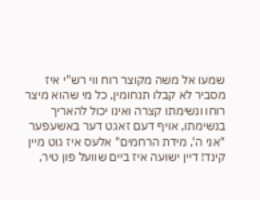שמעו אל משה מקוצר רוח ווי רש"י איז מסביר לא קבלו תנחומין, כל מי שהוא מיצר רוחו ונשימתו קצרה ואינו יכול להאריך בנשימתו, אויף דעם זאגט דער באשעפער "אני ה', מידת הרחמים" אלעס איז גוט מיין קינד! דיין ישועה איז ביים שוועל פון טיר,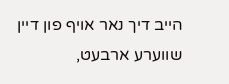הייב דיך נאר אויף פון דיין שווערע ארבעט,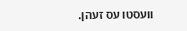וועסטו עס זעהן.